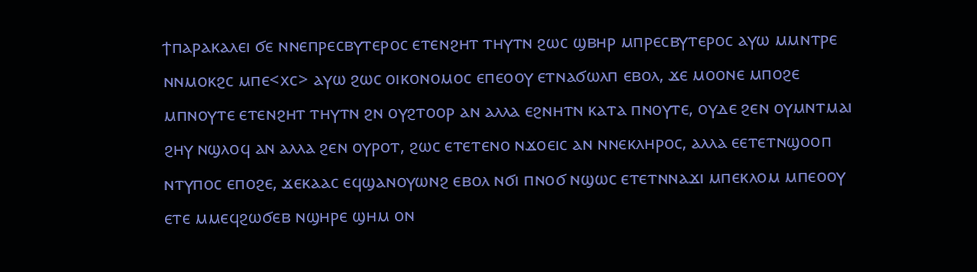ϯⲡⲁⲣⲁⲕⲁⲗⲉⲓ ϭⲉ ⲛⲛⲉⲡⲣⲉⲥⲃⲩⲧⲉⲣⲟⲥ ⲉⲧⲉⲛϩⲏⲧ ⲧⲏⲩⲧⲛ ϩⲱⲥ ϣⲃⲏⲣ ⲙⲡⲣⲉⲥⲃⲩⲧⲉⲣⲟⲥ ⲁⲩⲱ ⲙⲙⲛⲧⲣⲉ ⲛⲛⲙⲟⲕϩⲥ ⲙⲡⲉ<ⲭⲥ> ⲁⲩⲱ ϩⲱⲥ ⲟⲓⲕⲟⲛⲟⲙⲟⲥ ⲉⲡⲉⲟⲟⲩ ⲉⲧⲛⲁϭⲱⲗⲡ ⲉⲃⲟⲗ, ϫⲉ ⲙⲟⲟⲛⲉ ⲙⲡⲟϩⲉ ⲙⲡⲛⲟⲩⲧⲉ ⲉⲧⲉⲛϩⲏⲧ ⲧⲏⲩⲧⲛ ϩⲛ ⲟⲩϩⲧⲟⲟⲣ ⲁⲛ ⲁⲗⲗⲁ ⲉϩⲛⲏⲧⲛ ⲕⲁⲧⲁ ⲡⲛⲟⲩⲧⲉ, ⲟⲩⲇⲉ ϩⲉⲛ ⲟⲩⲙⲛⲧⲙⲁⲓ ϩⲏⲩ ⲛϣⲗⲟϥ ⲁⲛ ⲁⲗⲗⲁ ϩⲉⲛ ⲟⲩⲣⲟⲧ, ϩⲱⲥ ⲉⲧⲉⲧⲉⲛⲟ ⲛϫⲟⲉⲓⲥ ⲁⲛ ⲛⲛⲉⲕⲗⲏⲣⲟⲥ, ⲁⲗⲗⲁ ⲉⲉⲧⲉⲧⲛϣⲟⲟⲡ ⲛⲧⲩⲡⲟⲥ ⲉⲡⲟϩⲉ, ϫⲉⲕⲁⲁⲥ ⲉϥϣⲁⲛⲟⲩⲱⲛϩ ⲉⲃⲟⲗ ⲛϭⲓ ⲡⲛⲟϭ ⲛϣⲱⲥ ⲉⲧⲉⲧⲛⲛⲁϫⲓ ⲙⲡⲉⲕⲗⲟⲙ ⲙⲡⲉⲟⲟⲩ ⲉⲧⲉ ⲙⲙⲉϥϩⲱϭⲉⲃ ⲛϣⲏⲣⲉ ϣⲏⲙ ⲟⲛ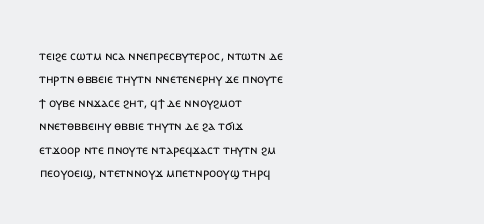ⲧⲉⲓϩⲉ ⲥⲱⲧⲙ ⲛⲥⲁ ⲛⲛⲉⲡⲣⲉⲥⲃⲩⲧⲉⲣⲟⲥ, ⲛⲧⲱⲧⲛ ⲇⲉ ⲧⲏⲣⲧⲛ ⲑⲃⲃⲉⲓⲉ ⲧⲏⲩⲧⲛ ⲛⲛⲉⲧⲉⲛⲉⲣⲏⲩ ϫⲉ ⲡⲛⲟⲩⲧⲉ ϯ ⲟⲩⲃⲉ ⲛⲛϫⲁⲥⲉ ϩⲏⲧ, ϥϯ ⲇⲉ ⲛⲛⲟⲩϩⲙⲟⲧ ⲛⲛⲉⲧⲑⲃⲃⲉⲓⲏⲩ ⲑⲃⲃⲓⲉ ⲧⲏⲩⲧⲛ ⲇⲉ ϩⲁ ⲧϭⲓϫ ⲉⲧϫⲟⲟⲣ ⲛⲧⲉ ⲡⲛⲟⲩⲧⲉ ⲛⲧⲁⲣⲉϥϫⲁⲥⲧ ⲧⲏⲩⲧⲛ ϩⲙ ⲡⲉⲟⲩⲟⲉⲓϣ, ⲛⲧⲉⲧⲛⲛⲟⲩϫ ⲙⲡⲉⲧⲛⲣⲟⲟⲩϣ ⲧⲏⲣϥ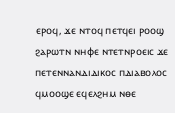ⲉⲣⲟϥ, ϫⲉ ⲛⲧⲟϥ ⲡⲉⲧϥⲉⲓ ⲣⲟⲟϣ ϩⲁⲣⲱⲧⲛ ⲛⲏⲫⲉ ⲛⲧⲉⲧⲛⲣⲟⲉⲓⲥ ϫⲉ ⲡⲉⲧⲉⲛⲛⲁⲛⲇⲓⲇⲓⲕⲟⲥ ⲡⲇⲓⲁⲃⲟⲗⲟⲥ ϥⲙⲟⲟϣⲉ ⲉϥⲉⲗϩⲏⲙ ⲛⲑⲉ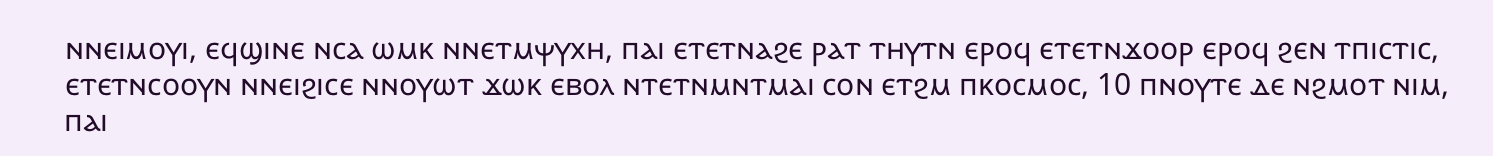ⲛⲛⲉⲓⲙⲟⲩⲓ, ⲉϥϣⲓⲛⲉ ⲛⲥⲁ ⲱⲙⲕ ⲛⲛⲉⲧⲙⲯⲩⲭⲏ, ⲡⲁⲓ ⲉⲧⲉⲧⲛⲁϩⲉ ⲣⲁⲧ ⲧⲏⲩⲧⲛ ⲉⲣⲟϥ ⲉⲧⲉⲧⲛϫⲟⲟⲣ ⲉⲣⲟϥ ϩⲉⲛ ⲧⲡⲓⲥⲧⲓⲥ, ⲉⲧⲉⲧⲛⲥⲟⲟⲩⲛ ⲛⲛⲉⲓϩⲓⲥⲉ ⲛⲛⲟⲩⲱⲧ ϫⲱⲕ ⲉⲃⲟⲗ ⲛⲧⲉⲧⲛⲙⲛⲧⲙⲁⲓ ⲥⲟⲛ ⲉⲧϩⲙ ⲡⲕⲟⲥⲙⲟⲥ, 10 ⲡⲛⲟⲩⲧⲉ ⲇⲉ ⲛϩⲙⲟⲧ ⲛⲓⲙ, ⲡⲁⲓ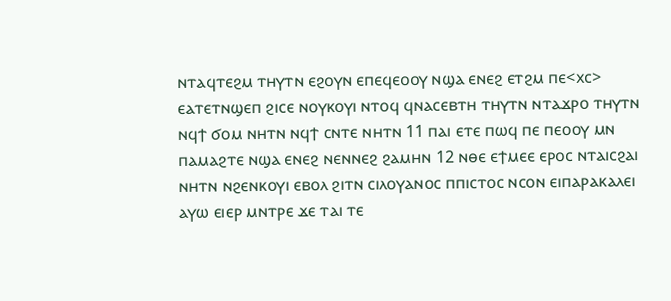ⲛⲧⲁϥⲧⲉϩⲙ ⲧⲏⲩⲧⲛ ⲉϩⲟⲩⲛ ⲉⲡⲉϥⲉⲟⲟⲩ ⲛϣⲁ ⲉⲛⲉϩ ⲉⲧϩⲙ ⲡⲉ<ⲭⲥ> ⲉⲁⲧⲉⲧⲛϣⲉⲡ ϩⲓⲥⲉ ⲛⲟⲩⲕⲟⲩⲓ ⲛⲧⲟϥ ϥⲛⲁⲥⲉⲃⲧⲏ ⲧⲏⲩⲧⲛ ⲛⲧⲁϫⲣⲟ ⲧⲏⲩⲧⲛ ⲛϥϯ ϭⲟⲙ ⲛⲏⲧⲛ ⲛϥϯ ⲥⲛⲧⲉ ⲛⲏⲧⲛ 11 ⲡⲁⲓ ⲉⲧⲉ ⲡⲱϥ ⲡⲉ ⲡⲉⲟⲟⲩ ⲙⲛ ⲡⲁⲙⲁϩⲧⲉ ⲛϣⲁ ⲉⲛⲉϩ ⲛⲉⲛⲛⲉϩ ϩⲁⲙⲏⲛ 12 ⲛⲑⲉ ⲉϯⲙⲉⲉ ⲉⲣⲟⲥ ⲛⲧⲁⲓⲥϩⲁⲓ ⲛⲏⲧⲛ ⲛϩⲉⲛⲕⲟⲩⲓ ⲉⲃⲟⲗ ϩⲓⲧⲛ ⲥⲓⲗⲟⲩⲁⲛⲟⲥ ⲡⲡⲓⲥⲧⲟⲥ ⲛⲥⲟⲛ ⲉⲓⲡⲁⲣⲁⲕⲁⲗⲉⲓ ⲁⲩⲱ ⲉⲓⲉⲣ ⲙⲛⲧⲣⲉ ϫⲉ ⲧⲁⲓ ⲧⲉ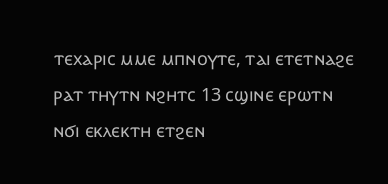ⲧⲉⲭⲁⲣⲓⲥ ⲙⲙⲉ ⲙⲡⲛⲟⲩⲧⲉ, ⲧⲁⲓ ⲉⲧⲉⲧⲛⲁϩⲉ ⲣⲁⲧ ⲧⲏⲩⲧⲛ ⲛϩⲏⲧⲥ 13 ⲥϣⲓⲛⲉ ⲉⲣⲱⲧⲛ ⲛϭⲓ ⲉⲕⲗⲉⲕⲧⲏ ⲉⲧϩⲉⲛ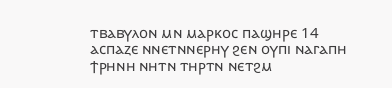ⲧⲃⲁⲃⲩⲗⲟⲛ ⲙⲛ ⲙⲁⲣⲕⲟⲥ ⲡⲁϣⲏⲣⲉ 14 ⲁⲥⲡⲁⲍⲉ ⲛⲛⲉⲧⲛⲛⲉⲣⲏⲩ ϩⲉⲛ ⲟⲩⲡⲓ ⲛⲁⲅⲁⲡⲏ ϯⲣⲏⲛⲏ ⲛⲏⲧⲛ ⲧⲏⲣⲧⲛ ⲛⲉⲧϩⲙ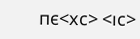ⲡⲉ<ⲭⲥ> <ⲓⲥ>